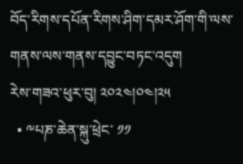བོད་རིགས་དཔོན་རིགས་ཤིག་དམར་ཤོག་གི་ལས་གནས་ལས་གནས་དབྱུང་བཏང་འདུག
རེས་གཟའ་ཕུར་བུ། ༢༠༢༤།༠༤།༢༥
  • ༸པཎ་ཆེན་སྐུ་ཕྲེང་ ༡༡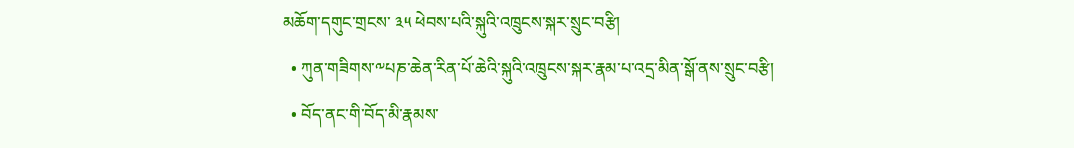མཆོག་དགུང་གྲངས་ ༣༥ ཕེབས་པའི་སྐུའི་འཁྲུངས་སྐར་སྲུང་བརྩི།
  • ཀུན་གཟིགས་༸པཎ་ཆེན་རིན་པོ་ཆེའི་སྐུའི་འཁྲུངས་སྐར་རྣམ་པ་འདྲ་མིན་སྒོ་ནས་སྲུང་བརྩི།
  • བོད་ནང་གི་བོད་མི་རྣམས་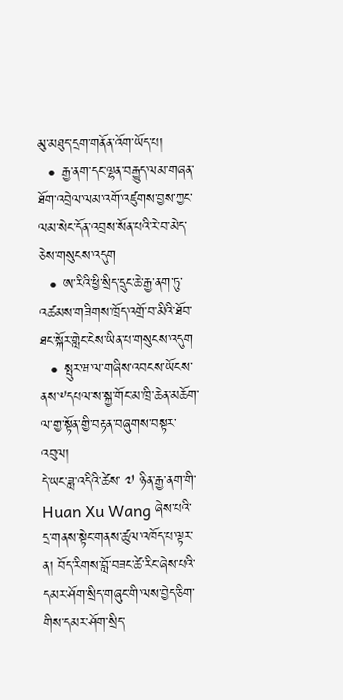མུ་མཐུད་དྲག་གནོན་འོག་ཡོད་པ།
  • རྒྱ་ནག་དང་ལྷན་བརྒྱུད་ལམ་གཞན་ཐོག་འབྲེལ་ལམ་འགོ་འཛུགས་བྱས་ཀྱང་ལམ་སེང་དོན་འབྲས་སོན་པའི་རེ་བ་མེད་ཅེས་གསུངས་འདུག
  • ཨ་རིའི་ཕྱི་སྲིད་དྲུང་ཆེ་རྒྱ་ནག་ཏུ་འཚམས་གཟིགས་ཁྲོད་འགྲོ་བ་མིའི་ཐོབ་ཐང་སྐོར་གླེང་ངེས་ཡིན་པ་གསུངས་འདུག
  • སྤུར་ཝ་ལ་གཞིས་འབངས་ཡོངས་ནས་༸དཔལ་ས་སྐྱ་གོང་མ་ཁྲི་ཆེན་མཆོག་ལ་གྱ་སྟོན་གྱི་བརྟན་བཞུགས་བསྟར་འབུལ།
དེ་ཡང་ཟླ་འདིའི་ཚེས་ ༧ ཉིན་རྒྱ་ནག་གི་ Huan Xu Wang ཞེས་པའི་དྲ་གནས་སྟེང་གནས་ཚུལ་འཁོད་པ་ལྟར་ན། བོད་རིགས་བློ་བཟང་ཚེ་རིང་ཞེས་པའི་དམར་ཤོག་སྲིད་གཞུང་གི་ལས་བྱེད་ཅིག་གིས་དམར་ཤོག་སྲིད་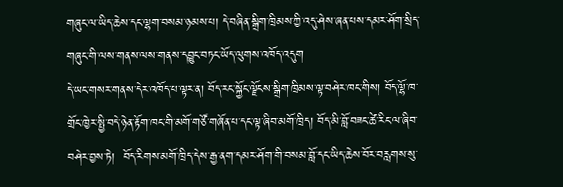གཞུང་ལ་ཡིད་ཆེས་དང་ལྷག་བསམ་ཉམས་པ། དེ་བཞིན་སྒྲིག་ཁྲིམས་ཀྱི་འདུ་ཤེས་ཞན་པས་དམར་ཤོག་སྲིད་གཞུང་གི་ལས་གནས་ལས་གནས་དབྱུང་བཏང་ཡོད་ལུགས་འཁོད་འདུག
དེ་ཡང་གསར་གནས་དེར་འཁོད་པ་ལྟར་ན། བོད་རང་སྐྱོང་ལྗོངས་སྒྲིག་ཁྲིམས་ལྟ་བཤེར་ཁང་གིས། བོད་ལྷོ་ཁ་གྲོང་ཁྱེར་སྤྱི་བདེ་ཉེན་རྟོག་ཁང་གི་མགོ་གཙོ་གཞོན་པ་དང་ལྟ་ཞིབ་མགོ་ཁྲིད། བོད་མི་བློ་བཟང་ཚེ་རིང་ལ་ཞིབ་བཤེར་བྱས་ཏེ།  བོད་རིགས་མགོ་ཁྲིད་དེས་རྒྱ་ནག་དམར་ཤོག་གི་བསམ་བློ་དང་ཡིད་ཆེས་བོར་བརླགས་སུ་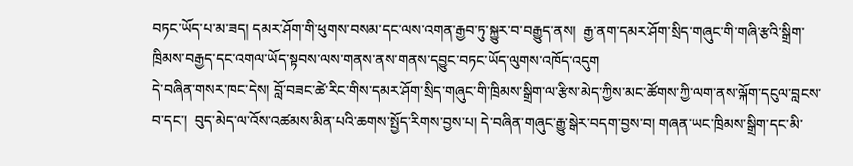བཏང་ཡོད་པ་མ་ཟད། དམར་ཤོག་གི་ཕུགས་བསམ་དང་ལས་འགན་རྒྱབ་ཏུ་སྐྱུར་བ་བརྒྱུད་ནས།  རྒྱ་ནག་དམར་ཤོག་སྲིད་གཞུང་གི་གཞི་རྩའི་སྒྲིག་ཁྲིམས་བརྒྱད་དང་འགལ་ཡོད་སྟབས་ལས་གནས་ནས་གནས་དབྱུང་བཏང་ཡོད་ལུགས་འཁོད་འདུག
དེ་བཞིན་གསར་ཁང་དེས། བློ་བཟང་ཚེ་རིང་གིས་དམར་ཤོག་སྲིད་གཞུང་གི་ཁྲིམས་སྒྲིག་ལ་རྩིས་མེད་ཀྱིས་མང་ཚོགས་ཀྱི་ལག་ནས་ལྐོག་དངུལ་བླངས་བ་དང་།  བུད་མེད་ལ་འོས་འཚམས་མིན་པའི་ཆགས་སྤྱོད་རིགས་བྱས་པ། དེ་བཞིན་གཞུང་རྒྱུ་སྒེར་བདག་བྱས་བ། གཞན་ཡང་ཁྲིམས་སྒྲིག་དང་མི་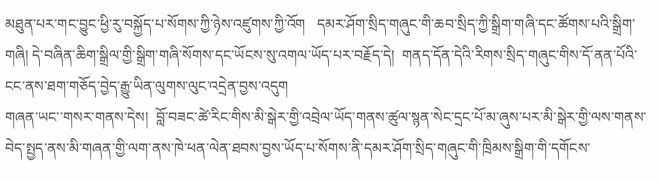མཐུན་པར་གང་བྱུང་ཕྱི་རུ་བསྐྱོད་པ་སོགས་ཀྱི་ཉེས་འཛུགས་ཀྱི་འོག   དམར་ཤོག་སྲིད་གཞུང་གི་ཆབ་སྲིད་ཀྱི་སྒྲིག་གཞི་དང་ཚོགས་པའི་སྒྲིག་གཞི། དེ་བཞིན་ཆིག་སྒྲིལ་གྱི་སྒྲིག་གཞི་སོགས་དང་ཡོངས་སུ་འགལ་ཡོད་པར་བརྗོད་དེ།  གནད་དོན་དེའི་རིགས་སྲིད་གཞུང་གིས་དོ་ནན་པོའི་ངང་ནས་ཐག་གཅོད་བྱེད་རྒྱུ་ཡིན་ལུགས་ལུང་འདྲེན་བྱས་འདུག
གཞན་ཡང་་གསར་གནས་དེས།  བློ་བཟང་ཚེ་རིང་གིས་མི་སྒེར་གྱི་འབྲེལ་ཡོད་གནས་ཚུལ་སྙན་སེང་དྲང་པོ་མ་ཞུས་པར་མི་སྒེར་གྱི་ལས་གནས་བེད་སྤྱད་ནས་མི་གཞན་གྱི་ལག་ནས་ཁེ་ཕན་ལེན་ཐབས་བྱས་ཡོད་པ་སོགས་ནི་དམར་ཤོག་སྲིད་གཞུང་གི་ཁྲིམས་སྒྲིག་གི་དགོངས་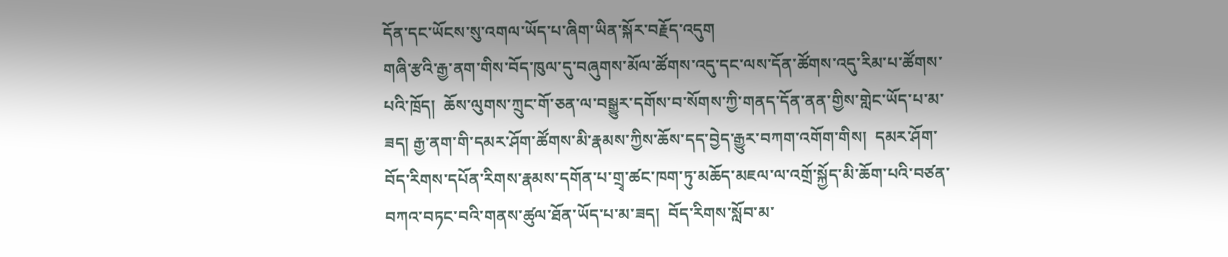དོན་དང་ཡོངས་སུ་འགལ་ཡོད་པ་ཞིག་ཡིན་སྐོར་བརྗོད་འདུག
གཞི་རྩའི་རྒྱ་ནག་གིས་བོད་ཁུལ་དུ་བཞུགས་མོལ་ཚོགས་འདུ་དང་ལས་དོན་ཚོགས་འདུ་རིམ་པ་ཚོགས་པའི་ཁྲོད།  ཆོས་ལུགས་ཀྲུང་གོ་ཅན་ལ་བསྒྱུར་དགོས་བ་སོགས་ཀྱི་གནད་དོན་ནན་གྱིས་གླེང་ཡོད་པ་མ་ཟད། རྒྱ་ནག་གི་དམར་ཤོག་ཚོགས་མི་རྣམས་ཀྱིས་ཆོས་དད་བྱེད་རྒྱུར་བཀག་འགོག་གིས།  དམར་ཤོག་བོད་རིགས་དཔོན་རིགས་རྣམས་དགོན་པ་གྲྭ་ཚང་ཁག་ཏུ་མཆོད་མཇལ་ལ་འགྲོ་སྐྱོད་མི་ཆོག་པའི་བཙན་བཀའ་བཏང་བའི་གནས་ཚུལ་ཐོན་ཡོད་པ་མ་ཟད།  བོད་རིགས་སློབ་མ་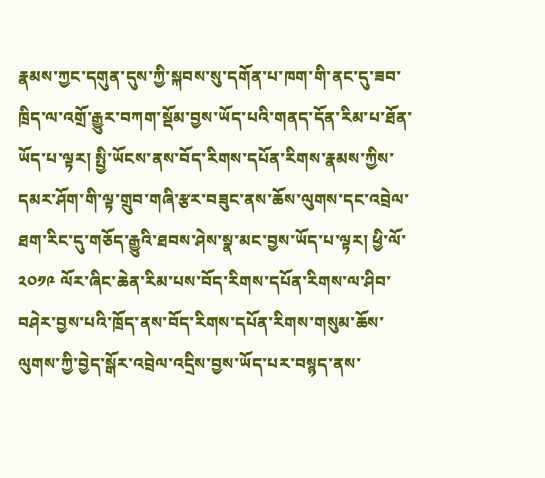རྣམས་ཀྱང་དགུན་དུས་ཀྱི་སྐབས་སུ་དགོན་པ་ཁག་གི་ནང་དུ་ཟབ་ཁྲིད་ལ་འགྲོ་རྒྱུར་བཀག་སྡོམ་བྱས་ཡོད་པའི་གནད་དོན་རིམ་པ་ཐོན་ཡོད་པ་ལྟར། སྤྱི་ཡོངས་ནས་བོད་རིགས་དཔོན་རིགས་རྣམས་ཀྱིས་དམར་ཤོག་གི་ལྟ་གྲུབ་གཞི་རྩར་བཟུང་ནས་ཆོས་ལུགས་དང་འབྲེལ་ཐག་རིང་དུ་གཅོད་རྒྱུའི་ཐབས་ཤེས་སྣ་མང་བྱས་ཡོད་པ་ལྟར། ཕྱི་ལོ་ ༢༠༡༩ ལོར་ཞིང་ཆེན་རིམ་པས་བོད་རིགས་དཔོན་རིགས་ལ་ཤིབ་བཤེར་བྱས་པའི་ཁྲོད་ནས་བོད་རིགས་དཔོན་རིགས་གསུམ་ཆོས་ལུགས་ཀྱི་བྱེད་སྒོར་འབྲེལ་འདྲིས་བྱས་ཡོད་པར་བསྙད་ནས་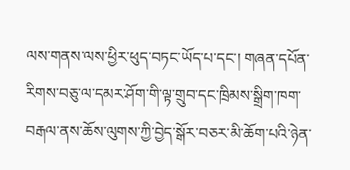ལས་གནས་ལས་ཕྱིར་ཕུད་བཏང་ཡོད་པ་དང་། གཞན་དཔོན་རིགས་བཅུ་ལ་དམར་ཤོག་གི་ལྟ་གྲུབ་དང་ཁྲིམས་སྒྲིག་ཁག་བརྒལ་ནས་ཆོས་ལུགས་ཀྱི་བྱེད་སྒོར་བཅར་མི་ཆོག་པའི་ཉེན་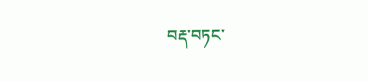བརྡ་བཏང་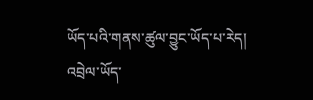ཡོད་པའི་གནས་ཚུལ་བྱུང་ཡོད་པ་རེད།
འབྲེལ་ཡོད་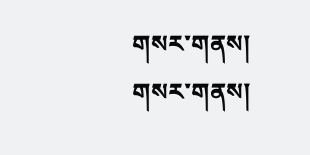གསར་གནས།
གསར་གནས།